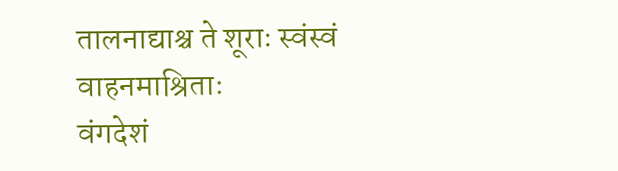तालनाद्याश्च ते शूराः स्वंस्वं वाहनमाश्रिताः
वंगदेशं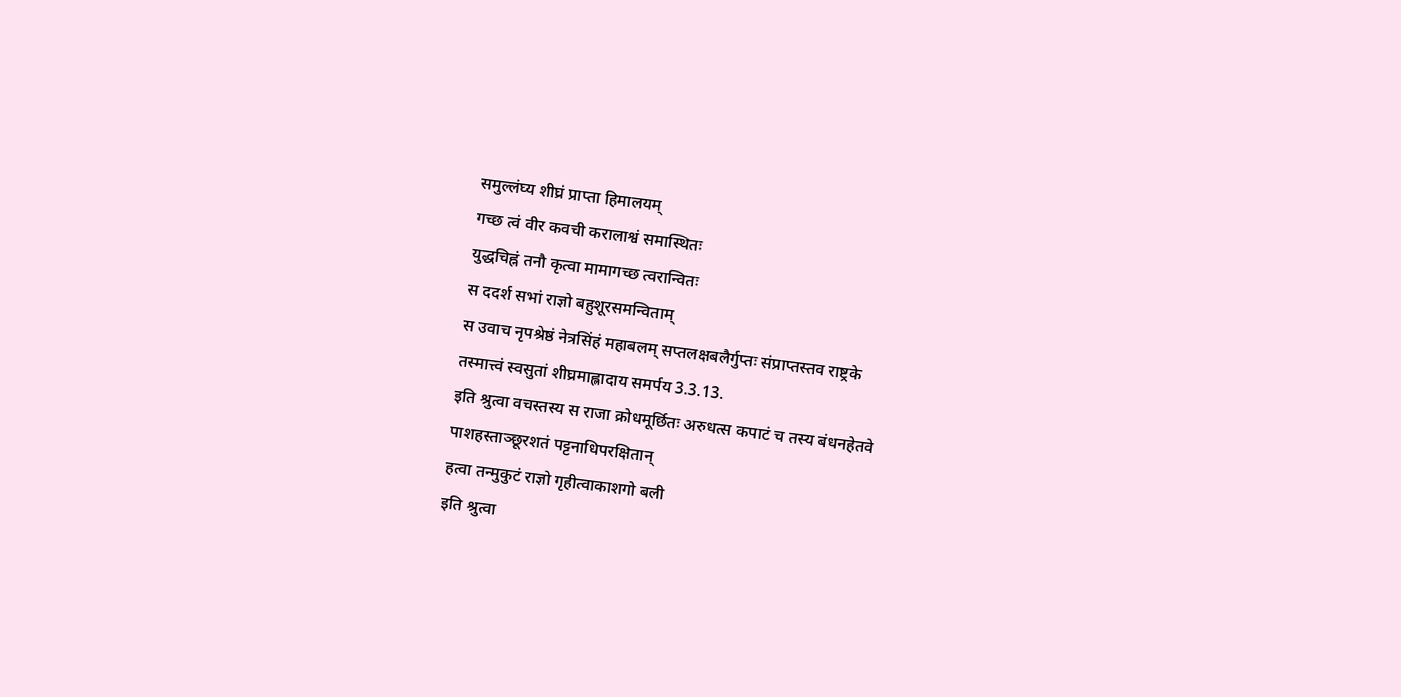समुल्लंघ्य शीघ्रं प्राप्ता हिमालयम्
गच्छ त्वं वीर कवची करालाश्वं समास्थितः
युद्धचिह्नं तनौ कृत्वा मामागच्छ त्वरान्वितः
स ददर्श सभां राज्ञो बहुशूरसमन्विताम्
स उवाच नृपश्रेष्ठं नेत्रसिंहं महाबलम् सप्तलक्षबलैर्गुप्तः संप्राप्तस्तव राष्ट्रके
तस्मात्त्वं स्वसुतां शीघ्रमाह्लादाय समर्पय 3.3.13.
इति श्रुत्वा वचस्तस्य स राजा क्रोधमूर्छितः अरुधत्स कपाटं च तस्य बंधनहेतवे
पाशहस्ताञ्छूरशतं पट्टनाधिपरक्षितान्
हत्वा तन्मुकुटं राज्ञो गृहीत्वाकाशगो बली
इति श्रुत्वा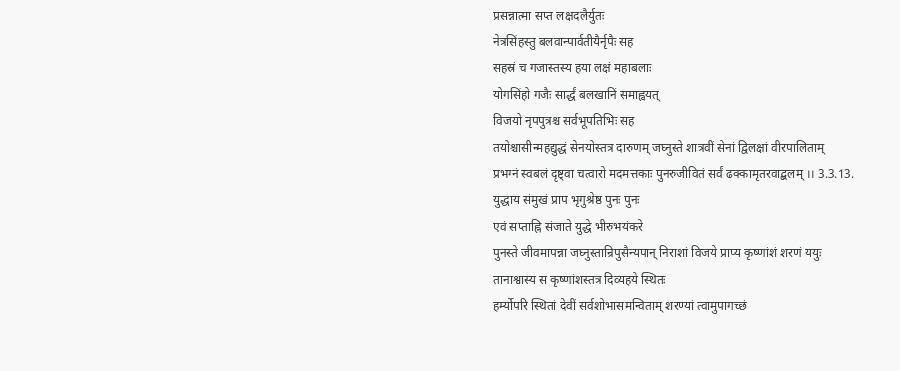प्रसन्नात्मा सप्त लक्षदलैर्युतः
नेत्रसिंहस्तु बलवान्पार्वतीयैर्नृपैः सह
सहस्रं च गजास्तस्य हया लक्षं महाबलाः
योगसिंहो गजैः सार्द्धं बलखानिं समाह्वयत्
विजयो नृपपुत्रश्च सर्वभूपतिभिः सह
तयोश्चासीन्महद्युद्धं सेनयोस्तत्र दारुणम् जघ्नुस्ते शात्रवीं सेनां द्विलक्षां वीरपालिताम्
प्रभग्नं स्वबलं दृष्ट्वा चत्वारो मदमत्तकाः पुनरुजीवितं सर्वं ढक्कामृतरवाद्बलम् ।। 3.3.13.
युद्धाय संमुखं प्राप भृगुश्रेष्ठ पुनः पुनः
एवं सप्ताह्नि संजाते युद्धे भीरुभयंकरे
पुनस्ते जीवमापन्ना जघ्नुस्तान्रिपुसैन्यपान् निराशां विजये प्राप्य कृष्णांशं शरणं ययुः
तानाश्वास्य स कृष्णांशस्तत्र दिव्यहये स्थितः
हर्म्योपरि स्थितां देवीं सर्वशोभासमन्विताम् शरण्यां त्वामुपागच्छं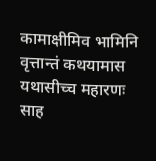कामाक्षीमिव भामिनि
वृत्तान्तं कथयामास यथासीच्च महारणः
साह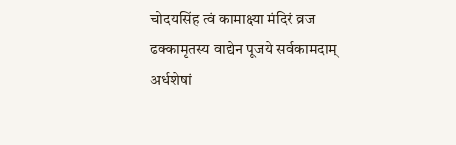चोदयसिंह त्वं कामाक्ष्या मंदिरं व्रज
ढक्कामृतस्य वाद्येन पूजये सर्वकामदाम्
अर्धशेषां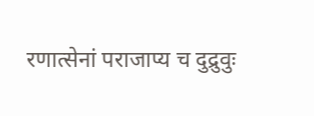रणात्सेनां पराजाप्य च दुद्रुवुः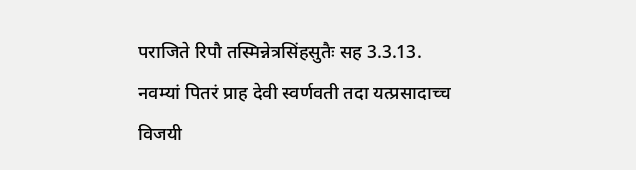पराजिते रिपौ तस्मिन्नेत्रसिंहसुतैः सह 3.3.13.
नवम्यां पितरं प्राह देवी स्वर्णवती तदा यत्प्रसादाच्च विजयी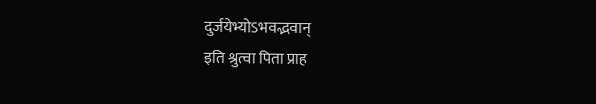दुर्जयेभ्योऽभवद्भवान्
इति श्रुत्वा पिता प्राह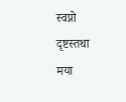स्वप्नो दृष्टस्तथा मया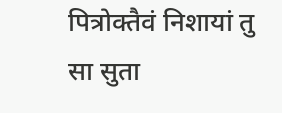पित्रोक्तैवं निशायां तु सा सुता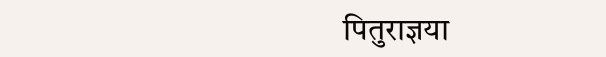पितुराज्ञया